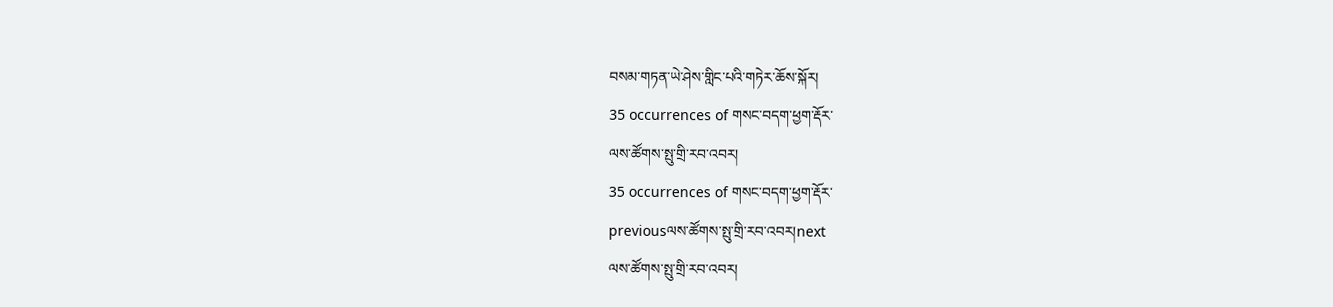བསམ་གཏན་ཡེ་ཤེས་གླིང་པའི་གཏེར་ཆོས་སྐོར།
35 occurrences of གསང་བདག་ཕྱག་རྡོར་
ལས་ཚོགས་སྤུ་གྲི་རབ་འབར།
35 occurrences of གསང་བདག་ཕྱག་རྡོར་
previousལས་ཚོགས་སྤུ་གྲི་རབ་འབར།next
ལས་ཚོགས་སྤུ་གྲི་རབ་འབར།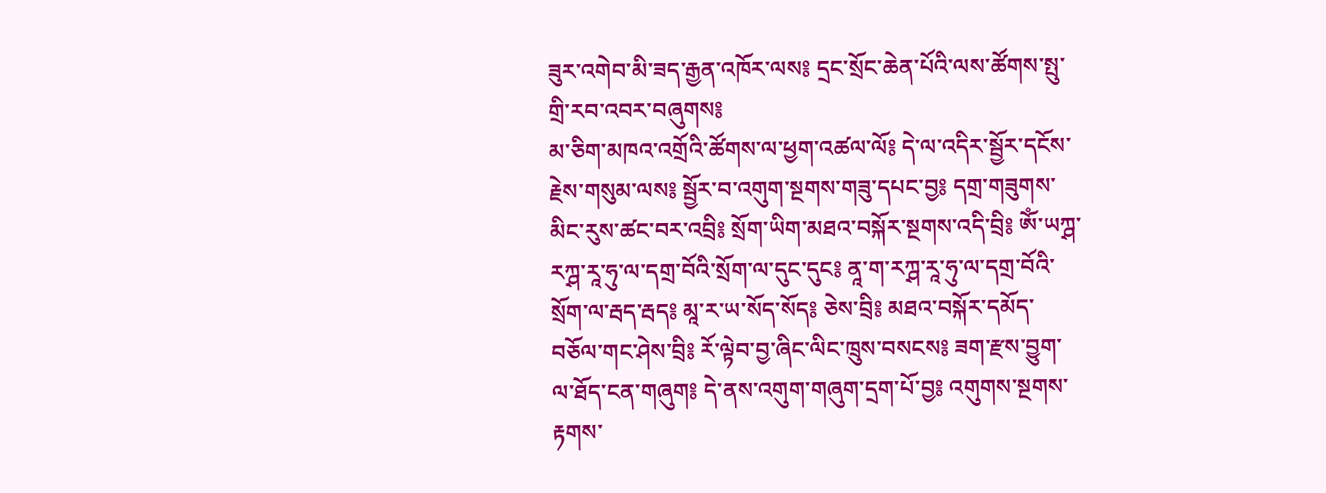ཟུར་འགེབ་མི་ཟད་རྒྱན་འཁོར་ལས༔ དྲང་སྲོང་ཆེན་པོའི་ལས་ཚོགས་སྤུ་གྲི་རབ་འབར་བཞུགས༔
མ་ཅིག་མཁའ་འགྲོའི་ཚོགས་ལ་ཕྱག་འཚལ་ལོ༔ དེ་ལ་འདིར་སྦྱོར་དངོས་རྗེས་གསུམ་ལས༔ སྦྱོར་བ་འགུག་སྔགས་གཟུ་དཔང་བྱ༔ དགྲ་གཟུགས་མིང་རུས་ཚང་བར་འབྲི༔ སྲོག་ཡིག་མཐའ་བསྐོར་སྔགས་འདི་བྲི༔ ཨོཾ་ཡཀྴ་རཀྴ་རཱ་ཧུ་ལ་དགྲ་བོའི་སྲོག་ལ་དུང་དུང༔ ནཱ་ག་རཀྴ་རཱ་ཧུ་ལ་དགྲ་བོའི་སྲོག་ལ་རྦད་རྦད༔ མཱ་ར་ཡ་སོད་སོད༔ ཅེས་བྲི༔ མཐའ་བསྐོར་དམོད་བཅོལ་གང་ཤེས་བྲི༔ རོ་ལྟེབ་བྱ་ཞིང་ལིང་ཁྲུས་བསངས༔ ཟག་རྫས་བྱུག་ལ་ཐོད་ངན་གཞུག༔ དེ་ནས་འགུག་གཞུག་དྲག་པོ་བྱ༔ འགུགས་སྔགས་རྟགས་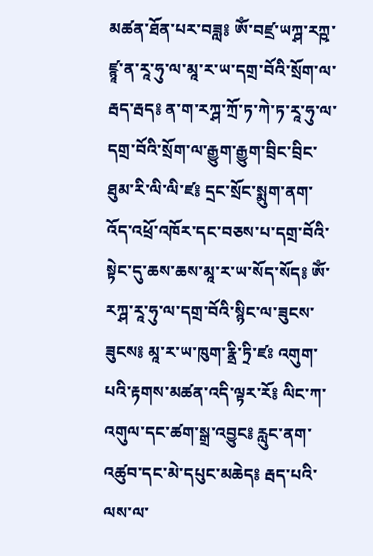མཚན་ཐོན་པར་བཟླ༔ ཨོཾ་བཛྲ་ཡཀྴ་རཀྵ་ཛྙཱ་ན་རཱ་ཧུ་ལ་མཱ་ར་ཡ་དགྲ་བོའི་སྲོག་ལ་རྦད་རྦད༔ ན་ག་རཀྴ་ཀྲོ་ཏ་ཀེ་ཏ་རཱ་ཧུ་ལ་དགྲ་བོའི་སྲོག་ལ་རྒྱུག་རྒྱུག་བྲིང་བྲིང་ཐུམ་རི་ལི་ལི་ཛ༔ དྲང་སྲོང་སྨུག་ནག་འོད་འཕྲོ་འཁོར་དང་བཅས་པ་དགྲ་བོའི་སྟེང་དུ་ཆས་ཆས་མཱ་ར་ཡ་སོད་སོད༔ ཨོཾ་རཀྴ་རཱ་ཧུ་ལ་དགྲ་བོའི་སྙིང་ལ་ཟུངས་ཟུངས༔ མཱ་ར་ཡ་ཁུག་རྣྲི་ཏྲི་ཛཿ འགུག་པའི་རྟགས་མཚན་འདི་ལྟར་རོ༔ ལིང་ཀ་འགུལ་དང་ཚག་སྒྲ་འབྱུང༔ རླུང་ནག་འཚུབ་དང་མེ་དཔུང་མཆེད༔ རྦད་པའི་ལས་ལ་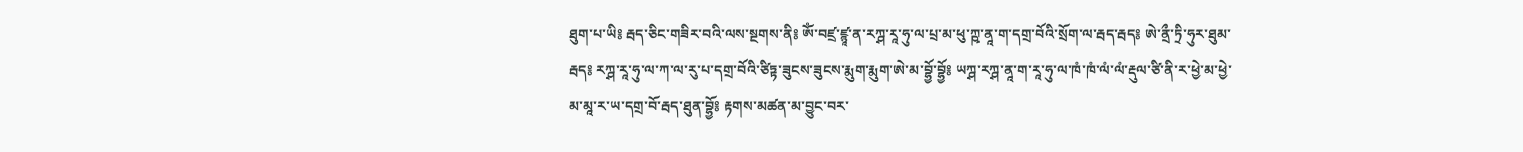ཐུག་པ་ཡི༔ རྦད་ཅིང་གཟིར་བའི་ལས་སྔགས་ནི༔ ཨོཾ་བཛྲ་ཛྙཱ་ན་རཀྴ་རཱ་ཧུ་ལ་པྲ་མ་ཕུ་ཀྵ་ནཱ་ག་དགྲ་བོའི་སྲོག་ལ་རྦད་རྦད༔ ཨེ་ནྲྀ་ཏྲི་ཧུར་ཐུམ་རྦད༔ རཀྴ་རཱ་ཧུ་ལ་ཀ་ལ་རུ་པ་དགྲ་བོའི་ཙིཏྟ་ཟུངས་ཟུངས་རྨུག་རྨུག་ཨེ་མ་བྷྱོ་བྷྱོ༔ ཡཀྴ་རཀྴ་ནཱ་ག་རཱ་ཧུ་ལ་ཁཾ་ཁཾ་ལཾ་ལཾ་རྡུལ་ཙི་ནི་ར་ཕྱེ་མ་ཕྱེ་མ་མཱ་ར་ཡ་དགྲ་བོ་རྦད་ཐུན་བྷྱོ༔ རྟགས་མཚན་མ་བྱུང་བར་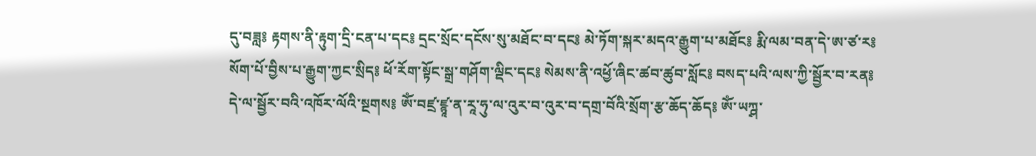དུ་བཟླ༔ རྟགས་ནི་རྟུག་དྲི་ངན་པ་དང༔ དྲང་སྲོང་དངོས་སུ་མཐོང་བ་དང༔ མེ་ཏོག་སྐར་མདའ་རྒྱུག་པ་མཐོང༔ རྨི་ལམ་བན་དེ་ཨ་ཙ་ར༔ སོག་པོ་བྱིས་པ་རྒྱུག་ཀྱང་སྲིད༔ ཕོ་རོག་སྟོང་སྒྲ་གཤོག་ལྡིང་དང༔ སེམས་ནི་འཕྱོ་ཞིང་ཚབ་ཚུབ་སློང༔ བསད་པའི་ལས་ཀྱི་སྦྱོར་བ་རན༔ དེ་ལ་སྦྱོར་བའི་འཁོར་ལོའི་སྔགས༔ ཨོཾ་བཛྲ་ཛྙཱ་ན་རཱ་ཧུ་ལ་འུར་བ་འུར་བ་དགྲ་བོའི་སྲོག་རྩ་ཆོད་ཆོད༔ ཨོཾ་ཡཀྴ་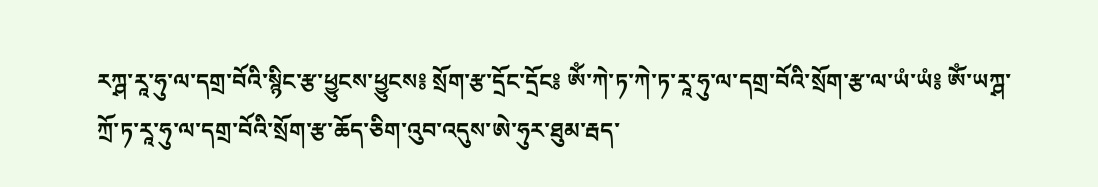རཀྴ་རཱ་ཧུ་ལ་དགྲ་བོའི་སྙིང་རྩ་ཕྱུངས་ཕྱུངས༔ སྲོག་རྩ་དྲོང་དྲོང༔ ཨོཾ་ཀེ་ཏ་ཀེ་ཏ་རཱ་ཧུ་ལ་དགྲ་བོའི་སྲོག་རྩ་ལ་ཡཾ་ཡཾ༔ ཨོཾ་ཡཀྴ་ཀྲོ་ཏ་རཱ་ཧུ་ལ་དགྲ་བོའི་སྲོག་རྩ་ཆོད་ཅིག་འུབ་འདུས་ཨེ་ཧུར་ཐུམ་རྦད་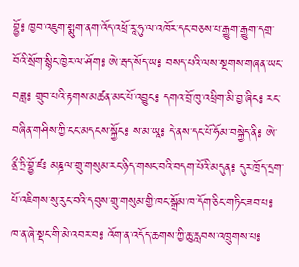བྷྱོ༔ ཁྱབ་འཇུག་སྨུག་ནག་འོད་འཕྲོ་རཱ་ཧུ་ལ་འཁོར་དང་བཅས་པ་རྒྱུག་རྒྱུག་དགྲ་བོའི་སྲོག་སྙིང་ཁྱེར་ལ་ཤོག༔ ཨེ་རྦད་སོད་ཡ༔ བསད་པའི་ལས་སྔགས་གཞན་ཡང་བཟླ༔ གྲུབ་པའི་རྟགས་མཚན་མང་པོ་འབྱུང༔ དགའ་བྲོ་ཁུ་འཕྲིག་མི་བྱ་ཞིང༔ རང་བཞིན་གཤིས་ཀྱི་ངང་མདངས་སྐྱོང༔ ས་མ་ཡཱ༔ དེ་ནས་དང་པོ་ཧོམ་བསྐྱེད་ནི༔ ཨེ་ནྲྀ་ཏྲི་བྷྱོ་ཛཿ མཎྜལ་གྲུ་གསུམ་རང་ཉིད་གསང་བའི་བདག་པོའི་མདུན༔ དུར་ཁྲོད་དྲག་པོ་འཇིགས་སུ་རུང་བའི་དབུས་གྲུ་གསུམ་གྱི་ཁང་སྒྲོམ་ཁ་དོག་ཅིང་གཏིང་ཟབ་པ༔ ཁ་ན་ཞེ་སྡང་གི་མེ་འབར་བ༔ འོག་ན་འདོད་ཆགས་ཀྱི་ཆུ་རླབས་འཁྲུགས་པ༔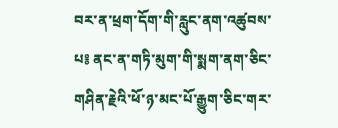བར་ན་ཕྲག་དོག་གི་རླུང་ནག་འཚུབས་པ༔ ནང་ན་གཏི་མུག་གི་སྨག་ནག་ཅིང་གཤིན་རྗེའི་ཕོ་ཉ་མང་པོ་རྒྱུག་ཅིང་གར་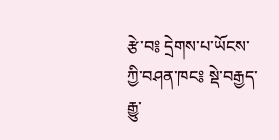རྩེ་བ༔ དྲེགས་པ་ཡོངས་ཀྱི་བཤན་ཁང༔ སྡེ་བརྒྱད་རྒྱུ་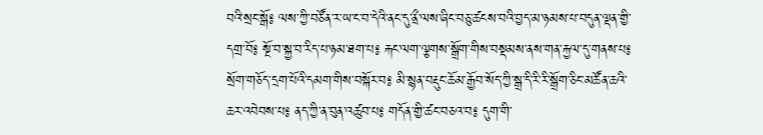བའི་སྲང་སྒོ༔ ལས་ཀྱི་བཙོན་ར་ཡ་ང་བ་དེའི་ནང་དུ་ནྲྀ་ལས་ཞིང་བཅུ་ཚངས་བའི་བྱད་མ་ཉམས་པ་བདུན་ལྡན་གྱི་དགྲ་བོ༔ སྔོ་བ་སྐྱ་བ་རིད་པ་ཉམ་ཐག་པ༔ རྐང་ལག་ལྕགས་སྒྲོག་གིས་བསྡམས་ནས་གན་རྐྱལ་དུ་གནས་པ༔ སྲོག་གཅོད་དྲག་པོའི་དམག་གིས་བསྐོར་བ༔ མི་སྙན་བརྡུང་ཆོམ་རྒྱོབ་སོད་ཀྱི་སྒྲ་དི་རི་རི་སྒྲོག་ཅིང་མཚོན་ཆའི་ཆར་འབེབས་པ༔ ནད་ཀྱི་ན་བུན་འཚུབ་པ༔ གདོན་གྱི་ཚང་བཅའ་བ༔ དུག་གི་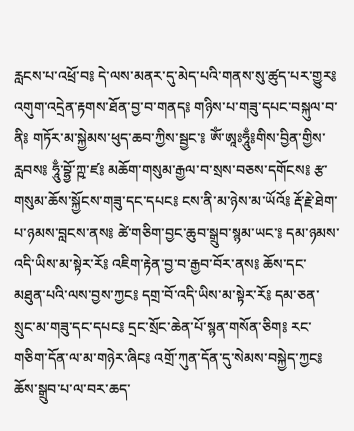རླངས་པ་འཕྲོ་བ༔ དེ་ལས་མནར་དུ་མེད་པའི་གནས་སུ་ཚུད་པར་གྱུར༔ འགུག་འདྲེན་རྟགས་ཐོན་བྱ་བ་གནད༔ གཉིས་པ་གཟུ་དཔང་བསྐུལ་བ་ནི༔ གཏོར་མ་སྐྱེམས་ཕུད་ཆབ་ཀྱིས་སྦྱང་༔ ཨོཾ་ཨཱཿཧཱུྃ༔གིས་བྱིན་གྱིས་རླབས༔ ཧཱུྃ་བྷྱོ་ཀྵ་ཛ༔ མཆོག་གསུམ་རྒྱལ་བ་སྲས་བཅས་དགོངས༔ རྩ་གསུམ་ཆོས་སྐྱོངས་གཟུ་དང་དཔང༔ ངས་ནི་མ་ཉེས་མ་ཡོའོ༔ རྡོ་རྗེ་ཐེག་པ་ཉམས་བླངས་ནས༔ ཚེ་གཅིག་བྱང་ཆུབ་སྒྲུབ་སྙམ་ཡང་༔ དམ་ཉམས་འདི་ཡིས་མ་སྟེར་རོ༔ འཇིག་རྟེན་བྱ་བ་རྒྱབ་བོར་ནས༔ ཆོས་དང་མཐུན་པའི་ལས་བྱས་ཀྱང༔ དགྲ་བོ་འདི་ཡིས་མ་སྟེར་རོ༔ དམ་ཅན་སྲུང་མ་གཟུ་དང་དཔང༔ དྲང་སྲོང་ཆེན་པོ་སྙན་གསོན་ཅིག༔ རང་གཅིག་དོན་ལ་མ་གཉེར་ཞིང༔ འགྲོ་ཀུན་དོན་དུ་སེམས་བསྐྱེད་ཀྱང༔ ཆོས་སྒྲུབ་པ་ལ་བར་ཆད་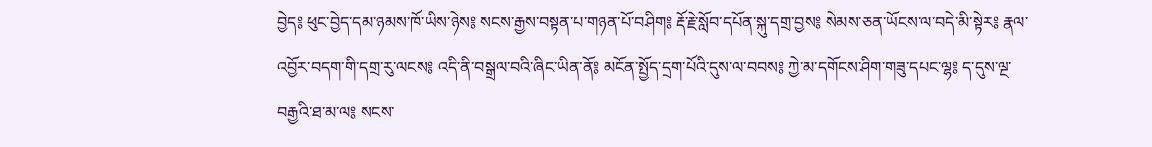བྱེད༔ ཕུང་བྱེད་དམ་ཉམས་ཁོ་ཡིས་ཉེས༔ སངས་རྒྱས་བསྟན་པ་གཉན་པོ་བཤིག༔ རྡོ་རྗེ་སློབ་དཔོན་སྐུ་དགྲ་བྱས༔ སེམས་ཅན་ཡོངས་ལ་བདེ་མི་སྟེར༔ རྣལ་འབྱོར་བདག་གི་དགྲ་རུ་ལངས༔ འདི་ནི་བསྒྲལ་བའི་ཞིང་ཡིན་ནོ༔ མངོན་སྤྱོད་དྲག་པོའི་དུས་ལ་བབས༔ ཀྱེ་མ་དགོངས་ཤིག་གཟུ་དཔང་ལྷ༔ ད་དུས་ལྔ་བརྒྱའི་ཐ་མ་ལ༔ སངས་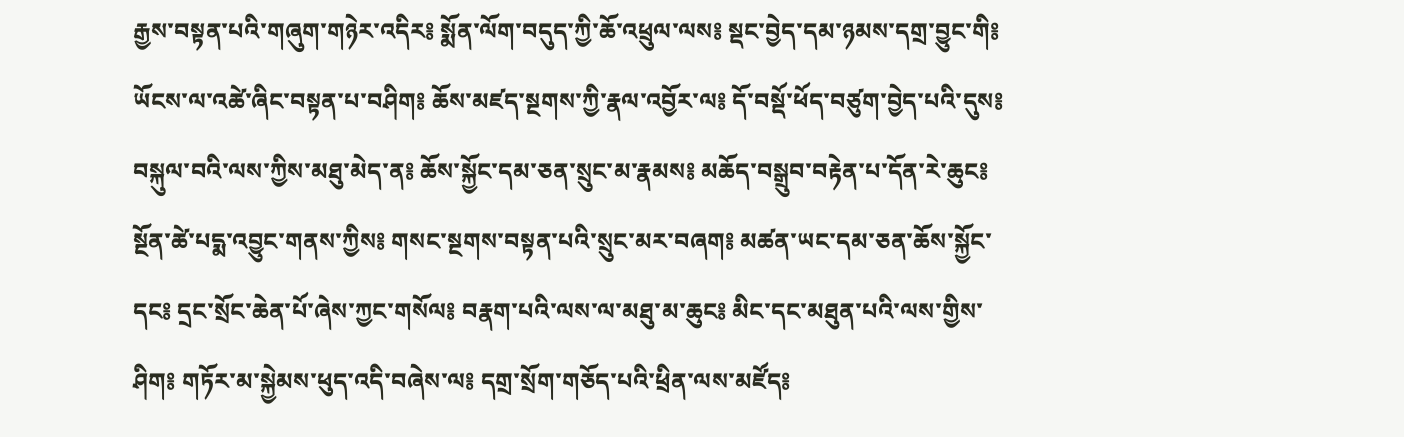རྒྱས་བསྟན་པའི་གཞུག་གཉེར་འདིར༔ སྨོན་ལོག་བདུད་ཀྱི་ཆོ་འཕྲུལ་ལས༔ སྡང་བྱེད་དམ་ཉམས་དགྲ་བྱུང་གི༔ ཡོངས་ལ་འཚེ་ཞིང་བསྟན་པ་བཤིག༔ ཆོས་མཛད་སྔགས་ཀྱི་རྣལ་འབྱོར་ལ༔ དོ་བསྡོ་ཕོད་བཙུག་བྱེད་པའི་དུས༔ བསྐུལ་བའི་ལས་ཀྱིས་མཐུ་མེད་ན༔ ཆོས་སྐྱོང་དམ་ཅན་སྲུང་མ་རྣམས༔ མཆོད་བསྒྲུབ་བརྟེན་པ་དོན་རེ་ཆུང༔ སྔོན་ཚེ་པདྨ་འབྱུང་གནས་ཀྱིས༔ གསང་སྔགས་བསྟན་པའི་སྲུང་མར་བཞག༔ མཚན་ཡང་དམ་ཅན་ཆོས་སྐྱོང་དང༔ དྲང་སྲོང་ཆེན་པོ་ཞེས་ཀྱང་གསོལ༔ བརྣག་པའི་ལས་ལ་མཐུ་མ་ཆུང༔ མིང་དང་མཐུན་པའི་ལས་གྱིས་ཤིག༔ གཏོར་མ་སྐྱེམས་ཕུད་འདི་བཞེས་ལ༔ དགྲ་སྲོག་གཅོད་པའི་ཕྲིན་ལས་མཛོད༔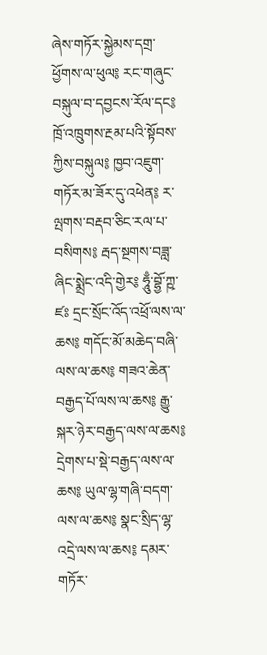ཞེས་གཏོར་སྐྱེམས་དགྲ་ཕྱོགས་ལ་ཕུལ༔ རང་གཞུང་བསྐུལ་བ་དབྱངས་རོལ་དང༔ ཁྲོ་འཁྲུགས་རྔམ་པའི་སྟོབས་ཀྱིས་བསྐུལ༔ ཁྱབ་འཇུག་གཏོར་མ་ཟོར་དུ་འཕེན༔ ར་ལྤགས་བརྡབ་ཅིང་རལ་པ་བསིགས༔ རྦད་སྔགས་བཟླ་ཞིང་སྨྲེང་འདི་གྱེར༔ ཧཱུྃ་བྷྱོ་ཀྵ་ཛཿ དྲང་སྲོང་འོད་འཕྲོ་ལས་ལ་ཆས༔ གདོང་མོ་མཆེད་བཞི་ལས་ལ་ཆས༔ གཟའ་ཆེན་བརྒྱད་པོ་ལས་ལ་ཆས༔ རྒྱུ་སྐར་ཉེར་བརྒྱད་ལས་ལ་ཆས༔ དྲེགས་པ་སྡེ་བརྒྱད་ལས་ལ་ཆས༔ ཡུལ་ལྷ་གཞི་བདག་ལས་ལ་ཆས༔ སྣང་སྲིད་ལྷ་འདྲེ་ལས་ལ་ཆས༔ དམར་གཏོར་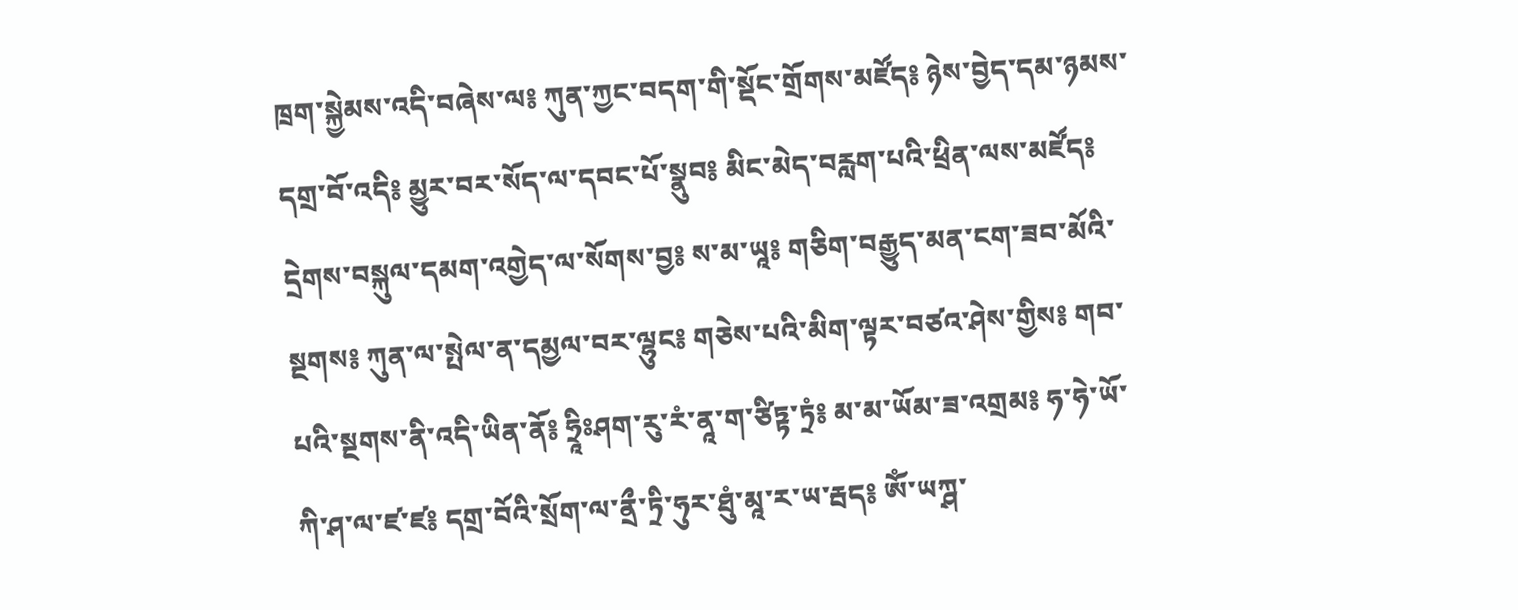ཁྲག་སྐྱེམས་འདི་བཞེས་ལ༔ ཀུན་ཀྱང་བདག་གི་སྡོང་གྲོགས་མཛོད༔ ཉེས་བྱེད་དམ་ཉམས་དགྲ་བོ་འདི༔ མྱུར་བར་སོད་ལ་དབང་པོ་སྣུབ༔ མིང་མེད་བརླག་པའི་ཕྲིན་ལས་མཛོད༔ དྲེགས་བསྐུལ་དམག་འགྱེད་ལ་སོགས་བྱ༔ ས་མ་ཡཱ༔ གཅིག་བརྒྱུད་མན་ངག་ཟབ་མོའི་སྔགས༔ ཀུན་ལ་སྤེལ་ན་དམྱལ་བར་ལྷུང༔ གཅེས་པའི་མིག་ལྟར་བཙའ་ཤེས་གྱིས༔ གབ་པའི་སྔགས་ནི་འདི་ཡིན་ནོ༔ ཧྲཱིཿཤག་རུ་རཾ་ནཱ་ག་ཙིཏྟ་ཏྲཾ༔ མ་མ་ཡོམ་ཟ་འགྲམ༔ ཧ་ཧེ་ཡོ་ཀི་ཤ་ལ་ཛ་ཛ༔ དགྲ་བོའི་སྲོག་ལ་ནྲྀ་ཏྲི་ཧུར་ཐུཾ་མཱ་ར་ཡ་རྦད༔ ཨོཾ་ཡཀྴ་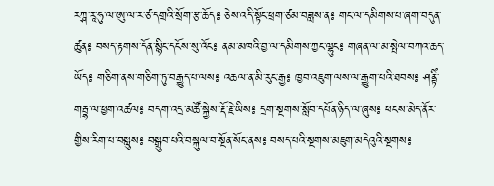རཀྴ་རཱ་ཧུ་ལ་ཨུ་ལ་ར་ཙ་དགྲའི་སྲོག་རྩ་ཆོད༔ ཅེས་འདི་སྟོང་ཕྲག་ཙམ་བཟླས་ན༔ གང་ལ་དམིགས་པ་ཞག་བདུན་ཚུན༔ བསད་རྟགས་དོན་སྙིང་དངོས་སུ་འོང༔ ནམ་མཁའི་བྱ་ལ་དམིགས་ཀྱང་ལྷུང༔ གཞན་ལ་མ་སྤེལ་བཀའ་ཆད་ཡོད༔ གཅིག་ནས་གཅིག་ཏུ་བརྒྱུད་པ་ལས༔ འཆལ་ན་མི་རུང་རྒྱ༔ ཁྱབ་འཇུག་ལས་ལ་རྒྱུག་པའི་ཐབས༔ ཤནྟིཾ་གརྦྷ་ལ་ཕྱག་འཚལ༔ བདག་འདྲ་མཚོ་སྐྱེས་རྡོ་རྗེ་ཡིས༔ དྲག་སྔགས་སློབ་དཔོན་ཉིད་ལ་ཞུས༔ ཕངས་མེད་ནོར་གྱིས་རིག་པ་བསླུས༔ བསྒྲུབ་པའི་བསྐུལ་བ་སྔོན་སོང་ནས༔ བསད་པའི་སྔགས་མཇུག་མདེའུའི་སྔགས༔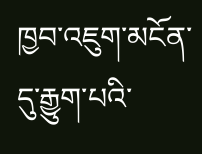ཁྱབ་འཇུག་མངོན་དུ་རྒྱུག་པའི་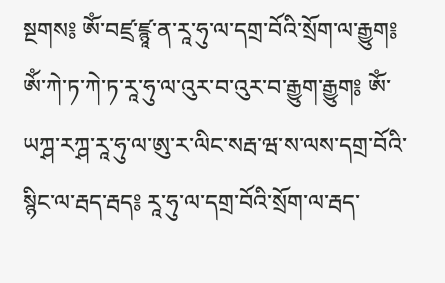སྔགས༔ ཨོཾ་བཛྲ་ཛྙཱ་ན་རཱ་ཧུ་ལ་དགྲ་བོའི་སྲོག་ལ་རྒྱུག༔ ཨོཾ་ཀེ་ཏ་ཀེ་ཏ་རཱ་ཧུ་ལ་འུར་བ་འུར་བ་རྒྱུག་རྒྱུག༔ ཨོཾ་ཡཀྴ་རཀྴ་རཱ་ཧུ་ལ་ཨུ་ར་ལིང་སརྦ་ཝ་ས་ལས་དགྲ་བོའི་སྙིང་ལ་རྦད་རྦད༔ རཱ་ཧུ་ལ་དགྲ་བོའི་སྲོག་ལ་རྦད་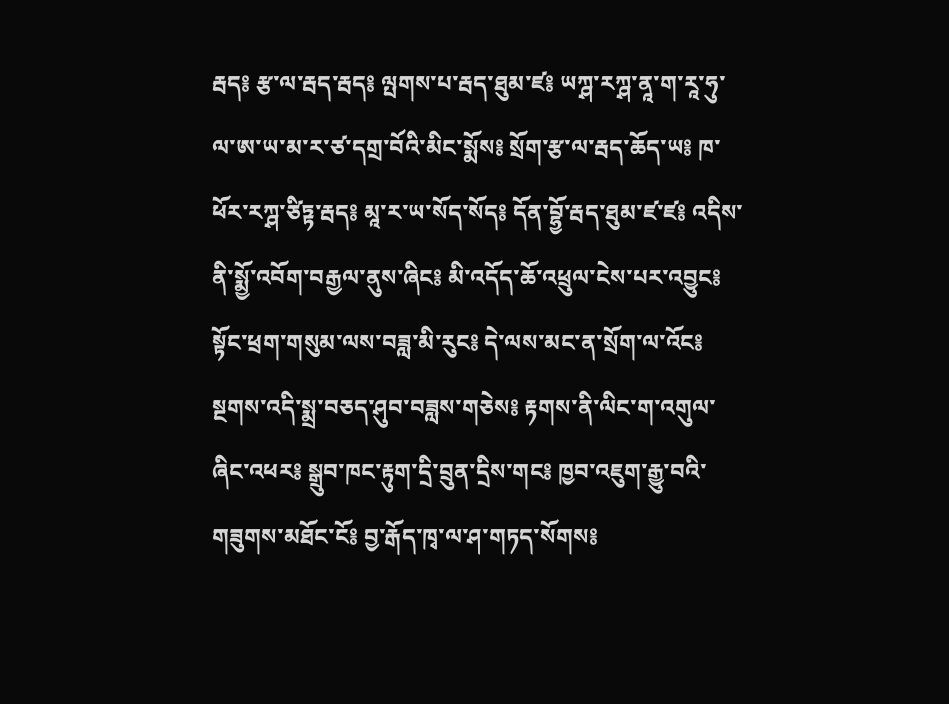རྦད༔ རྩ་ལ་རྦད་རྦད༔ ལྤགས་པ་རྦད་ཐུམ་ཛ༔ ཡཀྴ་རཀྴ་ནཱ་ག་རཱ་ཧུ་ལ་ཨ་ཡ་མ་ར་ཙ་དགྲ་བོའི་མིང་སྨོས༔ སྲོག་རྩ་ལ་རྦད་ཆོད་ཡ༔ ཁ་ཕོར་རཀྴ་ཙིཏྟ་རྦད༔ མཱ་ར་ཡ་སོད་སོད༔ དོན་བྷྱོ་རྦད་ཐུམ་ཛ་ཛ༔ འདིས་ནི་སྨྱོ་འབོག་བརྒྱལ་ནུས་ཞིང༔ མི་འདོད་ཆོ་འཕྲུལ་ངེས་པར་འབྱུང༔ སྟོང་ཕྲག་གསུམ་ལས་བཟླ་མི་རུང༔ དེ་ལས་མང་ན་སྲོག་ལ་འོང༔ སྔགས་འདི་སྨྲ་བཅད་ཤུབ་བཟླས་གཅེས༔ རྟགས་ནི་ལིང་ག་འགུལ་ཞིང་འཕར༔ སྒྲུབ་ཁང་རྟུག་དྲི་བྲུན་དྲིས་གང༔ ཁྱབ་འཇུག་རྒྱུ་བའི་གཟུགས་མཐོང་ངོ༔ བྱ་རྒོད་ཁྭ་ལ་ཤ་གཏད་སོགས༔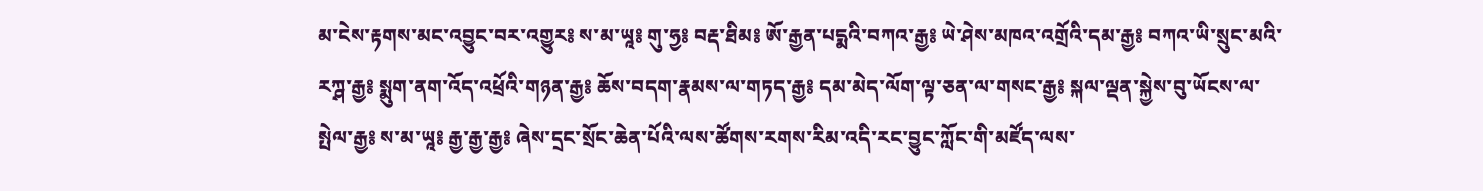མ་ངེས་རྟགས་མང་འབྱུང་བར་འགྱུར༔ ས་མ་ཡཱ༔ གུ་ཧྱ༔ བརྡ་ཐིམ༔ ཨོ་རྒྱན་པདྨའི་བཀའ་རྒྱ༔ ཡེ་ཤེས་མཁའ་འགྲོའི་དམ་རྒྱ༔ བཀའ་ཡི་སྲུང་མའི་རཀྴ་རྒྱ༔ སྨུག་ནག་འོད་འཕྲོའི་གཉན་རྒྱ༔ ཆོས་བདག་རྣམས་ལ་གཏད་རྒྱ༔ དམ་མེད་ལོག་ལྟ་ཅན་ལ་གསང་རྒྱ༔ སྐལ་ལྡན་སྐྱེས་བུ་ཡོངས་ལ་སྤེལ་རྒྱ༔ ས་མ་ཡཱ༔ རྒྱ་རྒྱ་རྒྱ༔ ཞེས་དྲང་སྲོང་ཆེན་པོའི་ལས་ཚོགས་རགས་རིམ་འདི་རང་བྱུང་ཀློང་གི་མཛོད་ལས་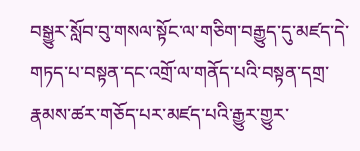བསྒྱུར་སློབ་བུ་གསལ་སྟོང་ལ་གཅིག་བརྒྱུད་དུ་མཛད་དེ་གཏད་པ་བསྟན་དང་འགྲོ་ལ་གནོད་པའི་བསྟན་དགྲ་རྣམས་ཚར་གཅོད་པར་མཛད་པའི་རྒྱུར་གྱུར་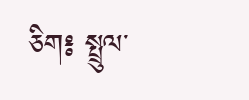ཅིག༔ སྤྲུལ་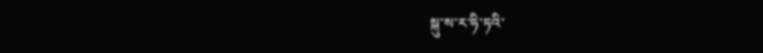སྐུ་ས་ར་ཧི་ཏའི་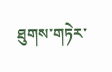ཐུགས་གཏེར་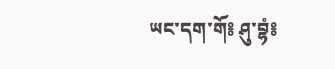ཡང་དག་གོ༔ ཤུ་བྷཾ༔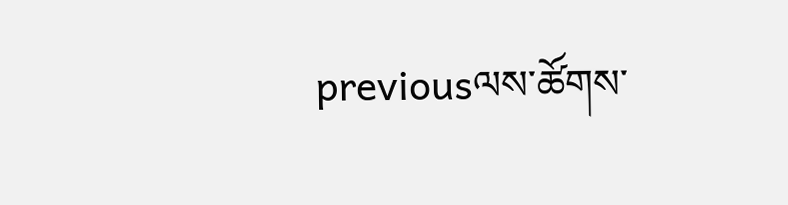previousལས་ཚོགས་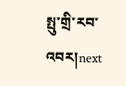སྤུ་གྲི་རབ་འབར།next